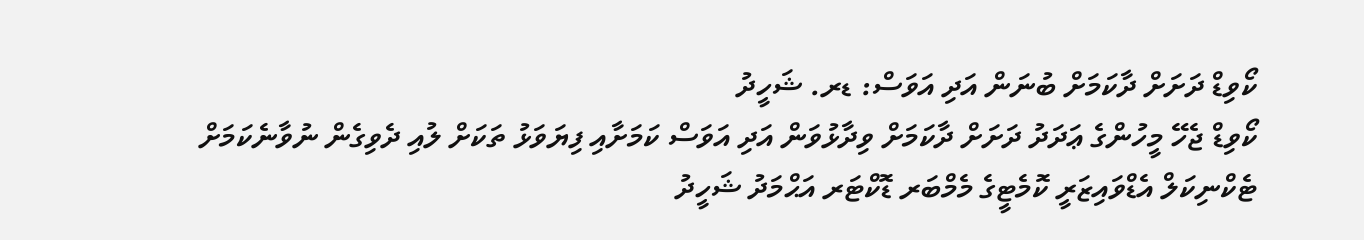ކޯވިޑް ދަށަށް ދާކަމަށް ބުނަން އަދި އަވަސް: ޑރ. ޝަހީދު
ކޯވިޑް ޖެހޭ މީހުންގެ ޢަދަދު ދަށަށް ދާކަމަށް ވިދާޅުވަން އަދި އަވަސް ކަމަށާއި ފިޔަވަޅު ތަކަށް ލުއި ދެވިގެން ނުވާނެކަމަށް ޓެކްނިކަލް އެޑްވައިޒަރީ ކޮމެޓީގެ މެމްބަރ ޑޮކްޓަރ އަޙްމަދު ޝަހީދު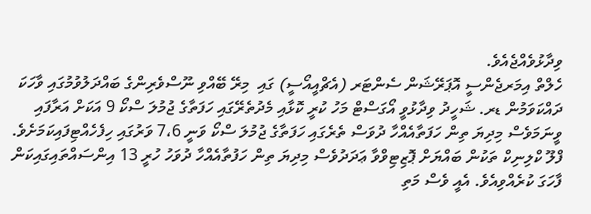ވިދާޅުވެއްޖެއެވެ.
ހެލްތް އިމަރޖެންސީ އޮޕަރޭޝަން ސެންޓަރ (އެޗްއީއޯސީ) ގައި  މިރޭ ބޭއްވި ނޫސްވެރިންގެ ބައްދަލުވުމުގައި ވާހަކަ ދައްކަވަމުން ޑރ. ޝަހީދު ވިދާޅުވީ އޯގަސްޓް މަހު ކުރީ ކޮޅާއި މެދުތެރޭގައި ހަފަތާގެ ޖުމުލަ ސްކޯ 9 އަކަށް އަރާފައި ވީނަމަވެސް މިދިޔަ ތިން ހަފަތާއެއްހާ ދުވަސް ތެރެގައި ހަފަތާގެ ޖުމުލަ ސްކޯ ވަނީ 7،6 ވަރުގައި ހިފެހެއްޓިފައިކަމަށެވެ. ފްލޫ ކްލިނިކް ތަކުން ބައްޔަށް ޕޮޒިޓިވްވާ ޢަދަދުވެސް މިދިޔަ ތިން ހަފުތާއެއްހާ ދުވަހު ހުރީ 13 އިންސައްތައިގައިކަން ފާހަގަ ކުރެއްވިއެވެ. އެއީ ވެސް މަތި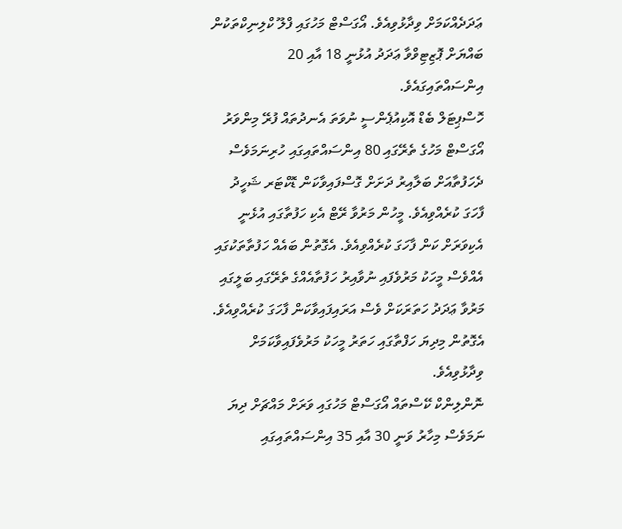ޢަދަދެއްކަމަށް ވިދާޅުވިއެވެ. އޯގަސްޓް މަހުގައި ފްލޫ ކްލިނިކްތަކުން ބައްޔަށް ޕޮޒިޓިވްވާ ޢަދަދު އުޅުނީ 18 އާއި 20 އިންސައްތައިގައެވެ.
ހޮސްޕިޓަލް ބެޑް އޮކިއުޕެންސީ ނުވަތަ އެނދުތައް ފުރޭ މިންވަރު އޯގަސްޓް މަހުގެ ތެރޭގައި 80 އިންސައްތައިގައި ހުރިނަމަވެސް ދެހަފުތާއަށް ބަލާއިރު ދަށަށް ގޮސްފައިވާކަން ޑޮކްޓަރ ޝަހީދު ފާހަގަ ކުރެއްވިއެވެ. މީހުން މަރުވާ ރޭޓް އެކި ހަފުތާގައި އުޅެނީ އެކިވަރަށް ކަން ފާހަގަ ކުރެއްވިއެވެ. އެގޮތުން ބައެއް ހަފުތާތަކުގައި އެއްވެސް މީހަކު މަރުވެފައި ނުވާއިރު ހަފުތާއެއްގެ ތެރޭގައި ބަލީގައި މަރުވާ ޢަދަދު ހަތަރަކަށް ވެސް އަރައިފައިވާކަން ފާހަގަ ކުރެއްވިއެވެ. އެގޮތުން މިދިޔަ ހަފްތާގައި ހަތަރު މީހަކު މަރުވެފައިވާކަމަށް ވިދާޅުވިއެވެ.
ނޮންލިންކް ކޭސްތައް އޯގަސްޓް މަހުގައި ވަރަށް މައްޗަށް ދިޔަ ނަމަވެސް މިހާރު ވަނީ 30 އާއި 35 އިންސައްތައިގައި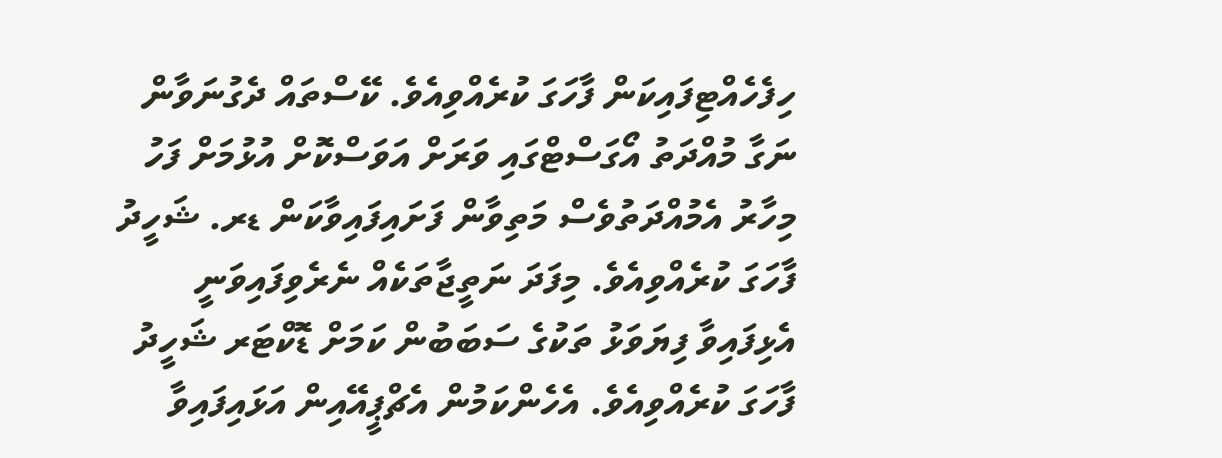ހިފެހެއްޓިފައިކަން ފާހަގަ ކުރެއްވިއެވެ. ކޭސްތައް ދެގުނަވާން ނަގާ މުއްދަތު އޯގަސްޓްގައި ވަރަށް އަވަސްކޮށް އުޅުމަށް ފަހު މިހާރު އެމުއްދަތުވެސް މަތިވާން ފަށައިފައިވާކަން ޑރ. ޝަހީދު ފާހަގަ ކުރެއްވިއެވެ. މިފަދަ ނަތީޖާތަކެއް ނެރެވިފައިވަނީ އެޅިފައިވާ ފިޔަވަޅު ތަކުގެ ސަބަބުން ކަމަށް ޑޮކްޓަރ ޝަހީދު ފާހަގަ ކުރެއްވިއެވެ. އެހެންކަމުން އެޗްޕީއޭއިން އަޅައިފައިވާ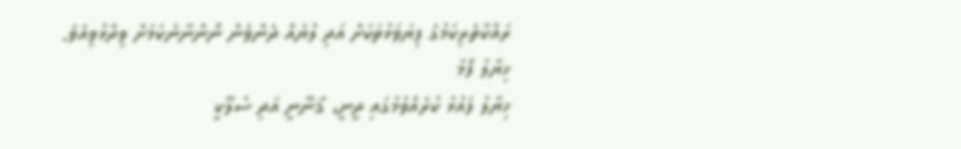ރައްކާތެރިކަމުގެ ފިޔަވަޅުތަކަށް އަދި ލުޔެއް ދެންވެން ނޯންނާނެކަމަށް ވިދާޅުވިއެވެ.
ޚިޔާލު ފޯމު
ޚިޔާލު ފައުޅު ކުރެއްވުމުގައި ދީނީ، ޤާނޫނީ އަދި ސުލޫކީ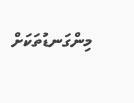މިންގަނޑުތަކަށް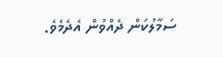ސަމާލުކަން ދެއްވުން އެދެމެވެ.